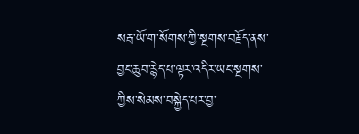སརྦ་ཡོ་ག་སོགས་ཀྱི་སྔགས་བརྗོད་ནས་བྱང་ཆུབ་རྙེད་པ་ལྟར་འདིར་ཡང་སྔགས་ཀྱིས་སེམས་བསྐྱེད་པར་བྱ་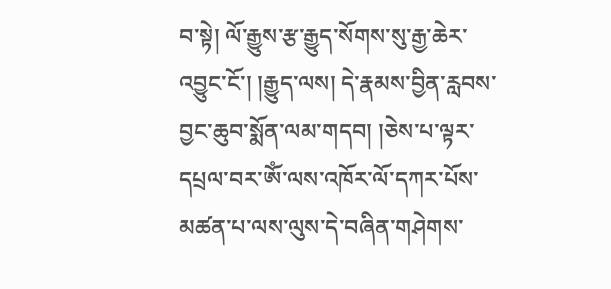བ་སྟེ། ལོ་རྒྱུས་རྩ་རྒྱུད་སོགས་སུ་རྒྱ་ཆེར་འབྱུང་ངོ་། །རྒྱུད་ལས། དེ་རྣམས་བྱིན་རླབས་བྱང་ཆུབ་སྨོན་ལམ་གདབ། །ཅེས་པ་ལྟར་དཔྲལ་བར་ཨོཾ་ལས་འཁོར་ལོ་དཀར་པོས་མཚན་པ་ལས་ལུས་དེ་བཞིན་གཤེགས་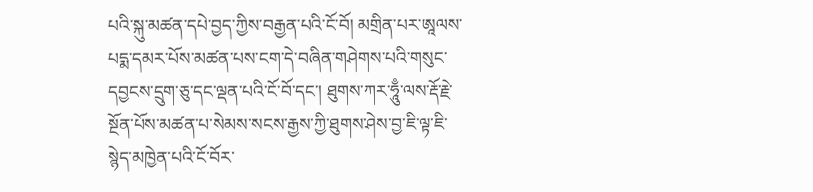པའི་སྐུ་མཚན་དཔེ་བྱད་ཀྱིས་བརྒྱན་པའི་ངོ་བོ། མགྲིན་པར་ཨཱལས་པདྨ་དམར་པོས་མཚན་པས་ངག་དེ་བཞིན་གཤེགས་པའི་གསུང་དབྱངས་དྲུག་ཅུ་དང་ལྡན་པའི་ངོ་བོ་དང་། ཐུགས་ཀར་ཧཱུྃ་ལས་རྡོ་རྗེ་སྔོན་པོས་མཚན་པ་སེམས་སངས་རྒྱས་ཀྱི་ཐུགས་ཤེས་བྱ་ཇི་ལྟ་ཇི་སྙེད་མཁྱེན་པའི་ངོ་བོར་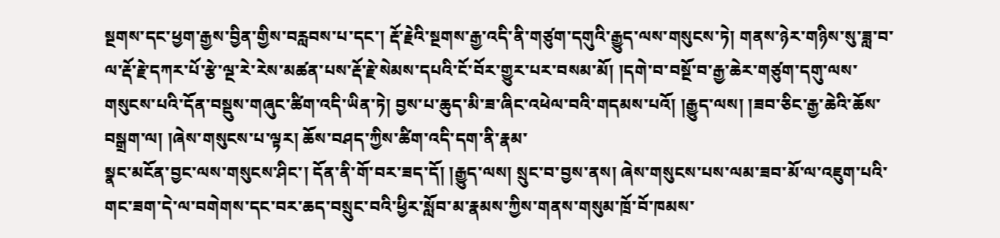སྔགས་དང་ཕྱག་རྒྱས་བྱིན་གྱིས་བརླབས་པ་དང་། རྡོ་རྗེའི་སྔགས་རྒྱ་འདི་ནི་གཙུག་དགུའི་རྒྱུད་ལས་གསུངས་ཏེ། གནས་ཉེར་གཉིས་སུ་ཟླ་བ་ལ་རྡོ་རྗེ་དཀར་པོ་རྩེ་ལྔ་རེ་རེས་མཚན་པས་རྡོ་རྗེ་སེམས་དཔའི་ངོ་བོར་གྱུར་པར་བསམ་མོ། །དགེ་བ་བསྔོ་བ་རྒྱ་ཆེར་གཙུག་དགུ་ལས་གསུངས་པའི་དོན་བསྡུས་གཞུང་ཚིག་འདི་ཡིན་ཏེ། བྱས་པ་ཆུད་མི་ཟ་ཞིང་འཕེལ་བའི་གདམས་པའོ། །རྒྱུད་ལས། །ཟབ་ཅིང་རྒྱ་ཆེའི་ཆོས་བསྒྲག་ལ། །ཞེས་གསུངས་པ་ལྟར། ཆོས་བཤད་ཀྱིས་ཚིག་འདི་དག་ནི་རྣམ་
སྣང་མངོན་བྱང་ལས་གསུངས་ཤིང་། དོན་ནི་གོ་བར་ཟད་དོ། །རྒྱུད་ལས། སྲུང་བ་བྱས་ནས། ཞེས་གསུངས་པས་ལམ་ཟབ་མོ་ལ་འཇུག་པའི་གང་ཟག་དེ་ལ་བགེགས་དང་བར་ཆད་བསྲུང་བའི་ཕྱིར་སློབ་མ་རྣམས་ཀྱིས་གནས་གསུམ་ཁྲོ་བོ་ཁམས་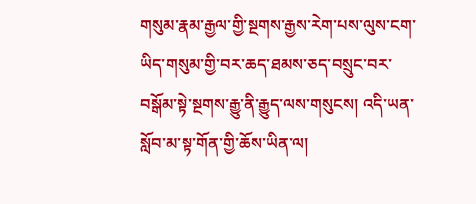གསུམ་རྣམ་རྒྱལ་གྱི་སྔགས་རྒྱས་རེག་པས་ལུས་ངག་ཡིད་གསུམ་གྱི་བར་ཆད་ཐམས་ཅད་བསྲུང་བར་བསྒོམ་སྟེ་སྔགས་རྒྱུ་ནི་རྒྱུད་ལས་གསུངས། འདི་ཡན་སློབ་མ་སྟ་གོན་གྱི་ཆོས་ཡིན་ལ།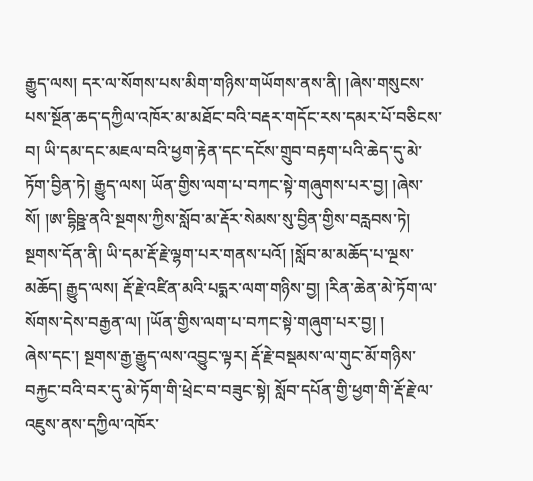རྒྱུད་ལས། དར་ལ་སོགས་པས་མིག་གཉིས་གཡོགས་ནས་ནི། །ཞེས་གསུངས་པས་སྔོན་ཆད་དཀྱིལ་འཁོར་མ་མཐོང་བའི་བརྡར་གདོང་རས་དམར་པོ་བཅིངས་བ། ཡི་དམ་དང་མཇལ་བའི་ཕྱག་རྟེན་དང་དངོས་གྲུབ་བརྟག་པའི་ཆེད་དུ་མེ་ཏོག་བྱིན་ཏེ། རྒྱུད་ལས། ཡོན་གྱིས་ལག་པ་བཀང་སྟེ་གཞུགས་པར་བྱ། །ཞེས་སོ། །ཨ་དྷིཥྛ་ནའི་སྔགས་ཀྱིས་སློབ་མ་རྡོར་སེམས་སུ་བྱིན་གྱིས་བརླབས་ཏེ། སྔགས་དོན་ནི། ཡི་དམ་རྡོ་རྗེ་ལྷག་པར་གནས་པའོ། །སློབ་མ་མཆོད་པ་ལྔས་མཆོད། རྒྱུད་ལས། རྡོ་རྗེ་འཛིན་མའི་པདྨར་ལག་གཉིས་བྱ། །རིན་ཆེན་མེ་ཏོག་ལ་སོགས་དེས་བརྒྱན་ལ། །ཡོན་གྱིས་ལག་པ་བཀང་སྟེ་གཞུག་པར་བྱ། །
ཞེས་དང་། སྔགས་རྒྱ་རྒྱུད་ལས་འབྱུང་ལྟར། རྡོ་རྗེ་བསྡམས་ལ་གུང་མོ་གཉིས་བརྐྱང་བའི་བར་དུ་མེ་ཏོག་གི་ཕྲེང་བ་བཟུང་སྟེ། སློབ་དཔོན་གྱི་ཕྱག་གི་རྡོ་རྗེ་ལ་འཇུས་ནས་དཀྱིལ་འཁོར་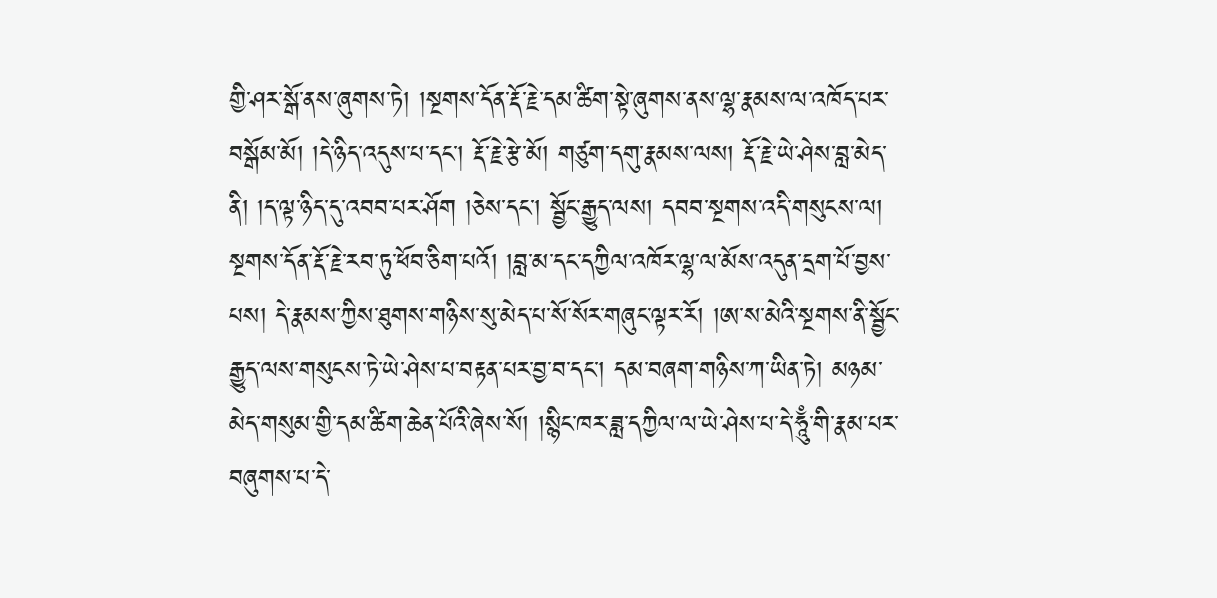གྱི་ཤར་སྒོ་ནས་ཞུགས་ཏེ། །སྔགས་དོན་རྡོ་རྗེ་དམ་ཚིག་སྟེ་ཞུགས་ནས་ལྷ་རྣམས་ལ་འཁོད་པར་བསྒོམ་མོ། །དེ་ཉིད་འདུས་པ་དང་། རྡོ་རྗེ་རྩེ་མོ། གཙུག་དགུ་རྣམས་ལས། རྡོ་རྗེ་ཡེ་ཤེས་བླ་མེད་ནི། །ད་ལྟ་ཉིད་དུ་འབབ་པར་ཤོག །ཅེས་དང་། སྦྱོང་རྒྱུད་ལས། དབབ་སྔགས་འདི་གསུངས་ལ། སྔགས་དོན་རྡོ་རྗེ་རབ་ཏུ་ཕོབ་ཅིག་པའོ། །བླ་མ་དང་དཀྱིལ་འཁོར་ལྷ་ལ་མོས་འདུན་དྲག་པོ་བྱས་པས། དེ་རྣམས་ཀྱིས་ཐུགས་གཉིས་སུ་མེད་པ་སོ་སོར་གཞུང་ལྟར་རོ། །ཨ་ས་མེའི་སྔགས་ནི་སྦྱོང་རྒྱུད་ལས་གསུངས་ཏེ་ཡེ་ཤེས་པ་བརྟན་པར་བྱ་བ་དང་། དམ་བཞག་གཉིས་ཀ་ཡིན་ཏེ། མཉམ་མེད་གསུམ་གྱི་དམ་ཚིག་ཆེན་པོའི་ཞེས་སོ། །སྙིང་ཁར་ཟླ་དཀྱིལ་ལ་ཡེ་ཤེས་པ་དེ་ཧཱུྃ་གི་རྣམ་པར་བཞུགས་པ་དེ་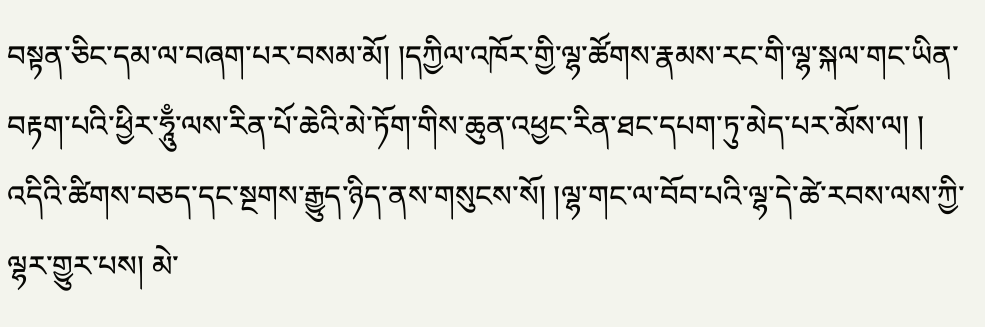བསྟན་ཅིང་དམ་ལ་བཞག་པར་བསམ་མོ། །དཀྱིལ་འཁོར་གྱི་ལྷ་ཚོགས་རྣམས་རང་གི་ལྷ་སྐལ་གང་ཡིན་བརྟག་པའི་ཕྱིར་ཧཱུྃ་ལས་རིན་པོ་ཆེའི་མེ་ཏོག་གིས་ཆུན་འཕྱང་རིན་ཐང་དཔག་ཏུ་མེད་པར་མོས་ལ། །
འདིའི་ཚིགས་བཅད་དང་སྔགས་རྒྱུད་ཉིད་ནས་གསུངས་སོ། །ལྷ་གང་ལ་བོབ་པའི་ལྷ་དེ་ཚེ་རབས་ལས་ཀྱི་ལྷར་གྱུར་པས། མེ་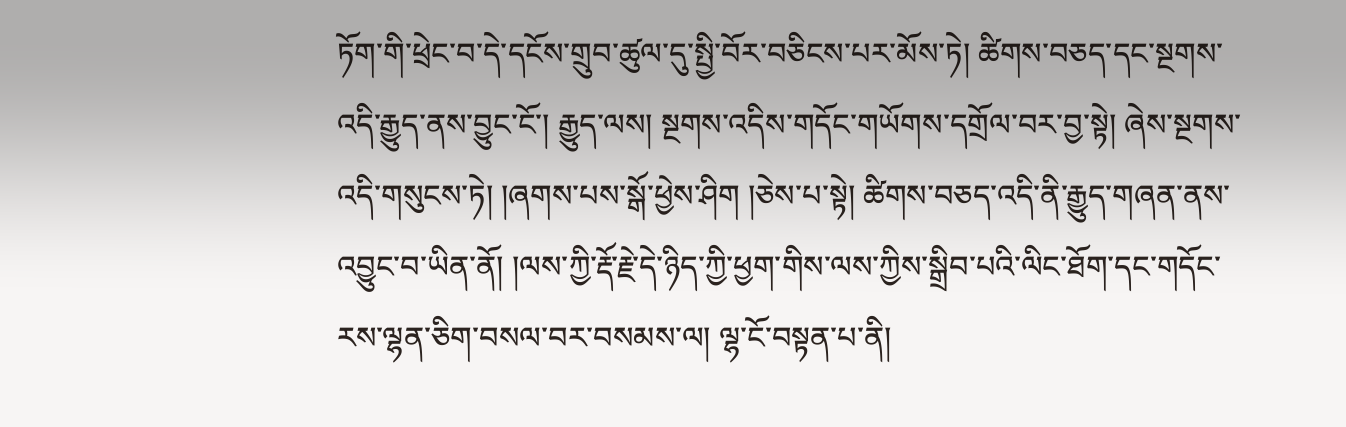ཏོག་གི་ཕྲེང་བ་དེ་དངོས་གྲུབ་ཚུལ་དུ་སྤྱི་བོར་བཅིངས་པར་མོས་ཏེ། ཚིགས་བཅད་དང་སྔགས་འདི་རྒྱུད་ནས་བྱུང་ངོ་། རྒྱུད་ལས། སྔགས་འདིས་གདོང་གཡོགས་དགྲོལ་བར་བྱ་སྟེ། ཞེས་སྔགས་འདི་གསུངས་ཏེ། །ཞགས་པས་སྒོ་ཕྱེས་ཤིག །ཅེས་པ་སྟེ། ཚིགས་བཅད་འདི་ནི་རྒྱུད་གཞན་ནས་འབྱུང་བ་ཡིན་ནོ། །ལས་ཀྱི་རྡོ་རྗེ་དེ་ཉིད་ཀྱི་ཕྱག་གིས་ལས་ཀྱིས་སྒྲིབ་པའི་ལིང་ཐོག་དང་གདོང་རས་ལྷན་ཅིག་བསལ་བར་བསམས་ལ། ལྷ་ངོ་བསྟན་པ་ནི།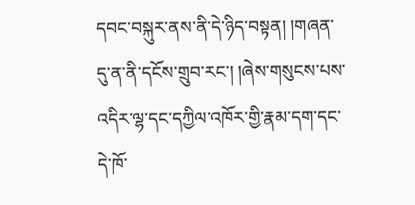དབང་བསྐུར་ནས་ནི་དེ་ཉིད་བསྟན། །གཞན་དུ་ན་ནི་དངོས་གྲུབ་རང་། །ཞེས་གསུངས་པས་འདིར་ལྷ་དང་དཀྱིལ་འཁོར་གྱི་རྣམ་དག་དང་དེ་ཁོ་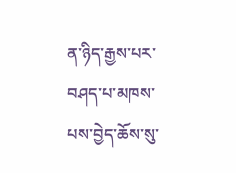ན་ཉིད་རྒྱས་པར་བཤད་པ་མཁས་པས་བྱེད་ཆོས་སུ་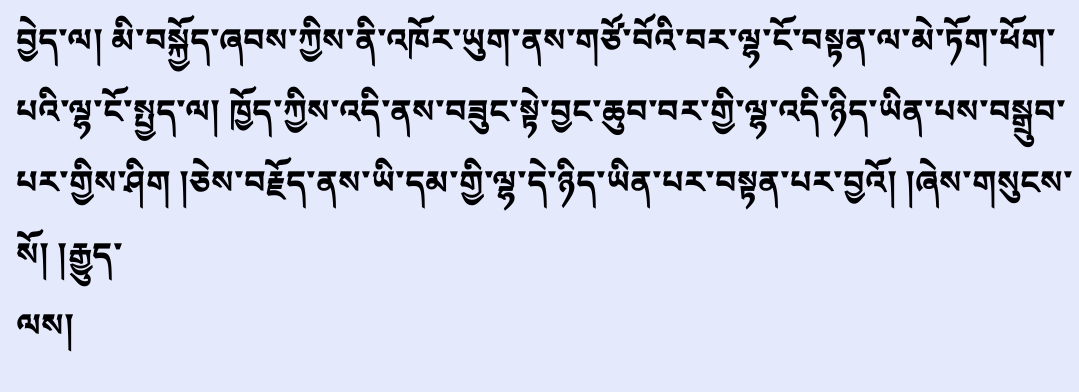བྱེད་ལ། མི་བསྐྱོད་ཞབས་ཀྱིས་ནི་འཁོར་ཡུག་ནས་གཙོ་བོའི་བར་ལྷ་ངོ་བསྟན་ལ་མེ་ཏོག་ཕོག་པའི་ལྷ་ངོ་སྤྱད་ལ། ཁྱོད་ཀྱིས་འདི་ནས་བཟུང་སྟེ་བྱང་ཆུབ་བར་གྱི་ལྷ་འདི་ཉིད་ཡིན་པས་བསྒྲུབ་པར་གྱིས་ཤིག །ཅེས་བརྗོད་ནས་ཡི་དམ་གྱི་ལྷ་དེ་ཉིད་ཡིན་པར་བསྟན་པར་བྱའོ། །ཞེས་གསུངས་སོ། །རྒྱུད་
ལས།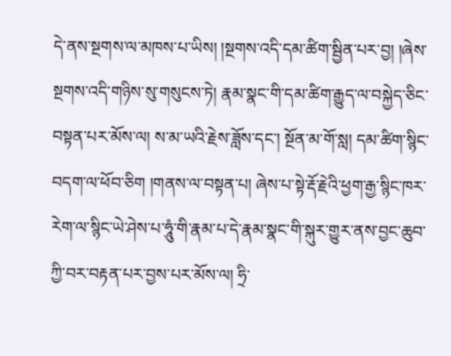དེ་ནས་སྔགས་ལ་མཁས་པ་ཡིས། །སྔགས་འདི་དམ་ཚིག་སྦྱིན་པར་བྱ། །ཞེས་སྔགས་འདི་གཉིས་སུ་གསུངས་ཏེ། རྣམ་སྣང་གི་དམ་ཚིག་རྒྱུད་ལ་བསྐྱེད་ཅིང་བསྟན་པར་མོས་ལ། ས་མ་ཡའི་རྗེས་ཟློས་དང་། སྔོན་མ་གོ་སླ། དམ་ཚིག་སྙིང་བདག་ལ་ཕོབ་ཅིག །གནས་ལ་བསྟན་པ། ཞེས་པ་སྟེ་རྡོ་རྗེའི་ཕྱག་རྒྱ་སྙིང་ཁར་རེག་ལ་སྙིང་ཡེ་ཤེས་པ་ཧཱུཾ་གི་རྣམ་པ་དེ་རྣམ་སྣང་གི་སྐུར་གྱུར་ནས་བྱང་ཆུབ་ཀྱི་བར་བརྟན་པར་བྱས་པར་མོས་ལ། ཧྲི་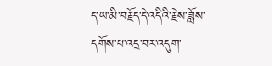ད་ཡ་མི་བརྗོད་དེ་འདིའི་རྗེས་ཟློས་དགོས་པ་འདྲ་བར་འདུག་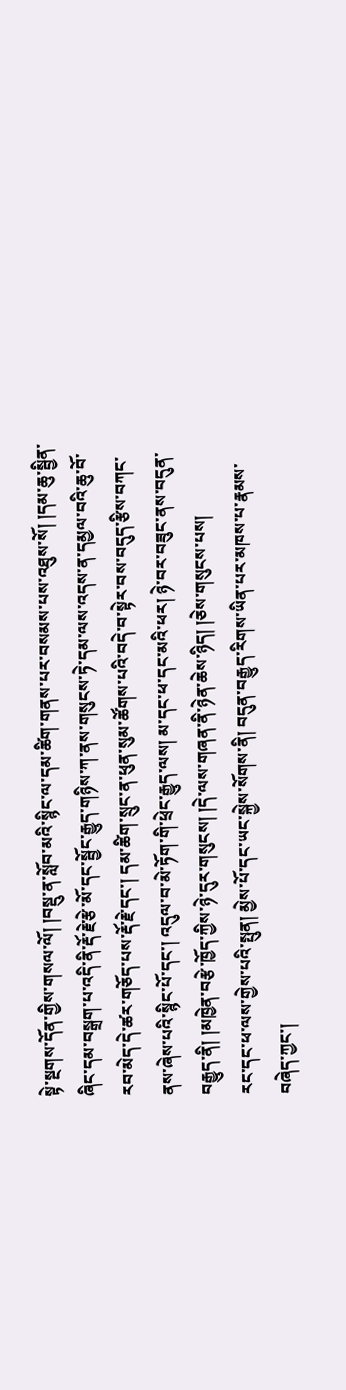སྟེ་སྔགས་དོན་གྱིས་གསལ་ལོ། །བསྡུ་ན་སློབ་མའི་སྙིང་ལ་དམ་ཚིག་གནས་པར་བསམས་པས་འཐུས་སོ། །དམ་ཆུ་སྦྱིན་ཞིང་དམ་བསྒྲག་པ་འདི་ནི་རྡོ་རྗེ་རྩེ་མོ་དང་སྦྱོང་རྒྱུད་གཉིས་ཀ་ནས་གསུངས་ཏེ་དམ་ལས་འདས་ན་དམྱལ་བའི་ཆུ་བོ་རབ་མེད་དེ་ཚར་གཅོད་པས་རྡོ་རྗེ་དང་། དམ་ཚིག་སྲུང་ན་ཕུན་སུམ་ཚོགས་པའི་བདེ་བ་སྟེར་བས་བདུད་རྩིས་བཀང་ནས་ཞེས་པའི་སྙིང་པོ་དང་། འདུལ་བ་མེ་ཏོག་གི་ཕྲེང་རྒྱུད་ལས། མ་དང་ཕ་དང་མའི་ཕར། ཉེ་བར་བཟུང་ནས་བདུན་བརྒྱུད་ནི། །མཁྱེན་བརྩེ་ཁྱོད་ཀྱིས་ཉེ་དུར་གསུངས། །དེ་ལས་གཞན་ནི་ཉེན་ཆེས་ཉིད། །ཅེས་གསུངས་པས།
རང་དང་ཕ་ལས་གྱེས་པའི་སྤུན། མྱེས་པོ་དང་ཡང་སྐྱེས་སོགས་ནི། བདུན་བརྒྱུད་རིགས་ཡིན་པར་མཁས་པ་རྣམས་བཞེད་ཀྱང་།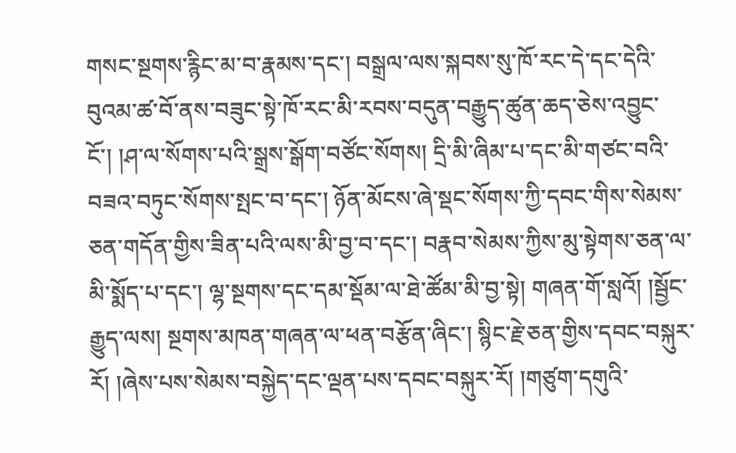གསང་སྔགས་རྙིང་མ་བ་རྣམས་དང་། བསྒྲལ་ལས་སྐབས་སུ་ཁོ་རང་དེ་དང་དེའི་བུའམ་ཚ་བོ་ནས་བཟུང་སྟེ་ཁོ་རང་མི་རབས་བདུན་བརྒྱུད་ཚུན་ཆད་ཅེས་འབྱུང་ངོ་། །ཤ་ལ་སོགས་པའི་སྒྲས་སྒོག་བཙོང་སོགས། དྲི་མི་ཞིམ་པ་དང་མི་གཙང་བའི་བཟའ་བཏུང་སོགས་སྤང་བ་དང་། ཉོན་མོངས་ཞེ་སྡང་སོགས་ཀྱི་དབང་གིས་སེམས་ཅན་གདོན་གྱིས་ཟིན་པའི་ལས་མི་བྱ་བ་དང་། བརྣབ་སེམས་ཀྱིས་མུ་སྟེགས་ཅན་ལ་མི་སྨོད་པ་དང་། ལྷ་སྔགས་དང་དམ་སྡོམ་ལ་ཐེ་ཚོམ་མི་བྱ་སྟེ། གཞན་གོ་སླའོ། །སྦྱོང་རྒྱུད་ལས། སྔགས་མཁན་གཞན་ལ་ཕན་བརྩོན་ཞིང་། སྙིང་རྗེ་ཅན་གྱིས་དབང་བསྐུར་རོ། །ཞེས་པས་སེམས་བསྐྱེད་དང་ལྡན་པས་དབང་བསྐུར་རོ། །གཙུག་དགུའི་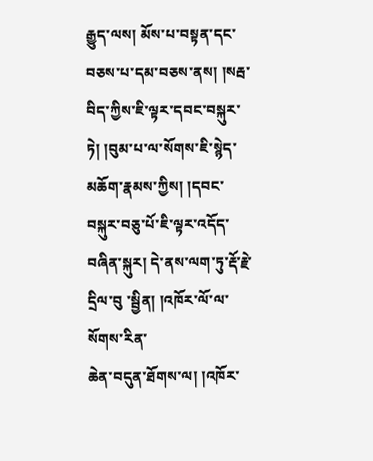རྒྱུད་ལས། མོས་པ་བསྟན་དང་བཅས་པ་དམ་བཅས་ནས། །སརྦ་བིད་ཀྱིས་ཇི་ལྟར་དབང་བསྐུར་ཏེ། །བུམ་པ་ལ་སོགས་ཇི་སྙེད་མཆོག་རྣམས་ཀྱིས། །དབང་བསྐུར་བཅུ་པོ་ཇི་ལྟར་འདོད་བཞིན་སྐུར། དེ་ནས་ལག་ཏུ་རྡོ་རྗེ་ དྲིལ་བུ ་སྦྱིན། །འཁོར་ལོ་ལ་སོགས་རིན་
ཆེན་བདུན་ཐོགས་ལ། །འཁོར་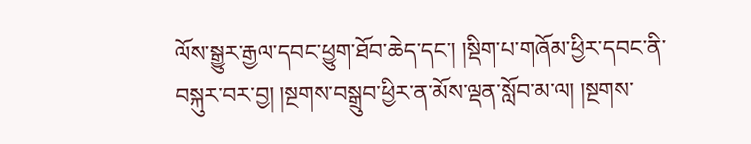ལོས་སྒྱུར་རྒྱལ་དབང་ཕྱུག་ཐོབ་ཆེད་དང་། །སྡིག་པ་གཞོམ་ཕྱིར་དབང་ནི་བསྐུར་བར་བྱ། །སྔགས་བསྒྲུབ་ཕྱིར་ན་མོས་ལྡན་སློབ་མ་ལ། །སྔགས་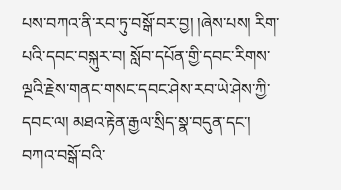པས་བཀའ་ནི་རབ་ཏུ་བསྒོ་བར་བྱ། །ཞེས་པས། རིག་པའི་དབང་བསྐུར་བ། སློབ་དཔོན་གྱི་དབང་རིགས་ལྔའི་རྗེས་གནང་གསང་དབང་ཤེས་རབ་ཡེ་ཤེས་ཀྱི་དབང་ལ། མཐའ་རྟེན་རྒྱལ་སྲིད་སྣ་བདུན་དང་། བཀའ་བསྒོ་བའི་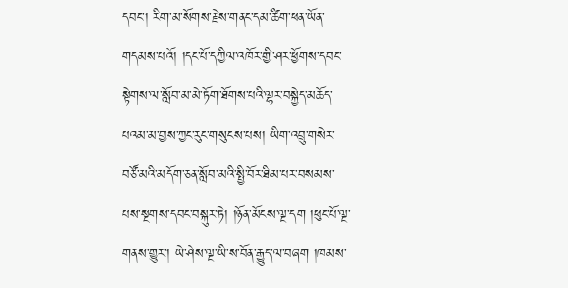དབང་། རིག་མ་སོགས་རྗེས་གནང་དམ་ཚིག་ཕན་ཡོན་གདམས་པའོ། །དང་པོ་དཀྱིལ་འཁོར་གྱི་ཤར་ཕྱོགས་དབང་སྟེགས་ལ་སློབ་མ་མེ་ཏོག་ཐོགས་པའི་ལྷར་བསྐྱེད་མཆོད་པའམ་མ་བྱས་ཀྱང་རུང་གསུངས་པས། ཡིག་འབྲུ་གསེར་བཙོ་མའི་མདོག་ཅན་སློབ་མའི་སྤྱི་བོར་ཐིམ་པར་བསམས་པས་སྔགས་དབང་བསྐུར་ཏེ། །ཉོན་མོངས་ལྔ་དག །ཕུང་པོ་ལྔ་གནས་གྱུར་། ཡེ་ཤེས་ལྔ་ཡི་ས་བོན་རྒྱུད་ལ་བཞག །ཁམས་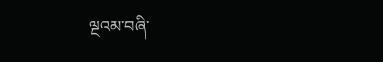ལྔའམ་བཞི་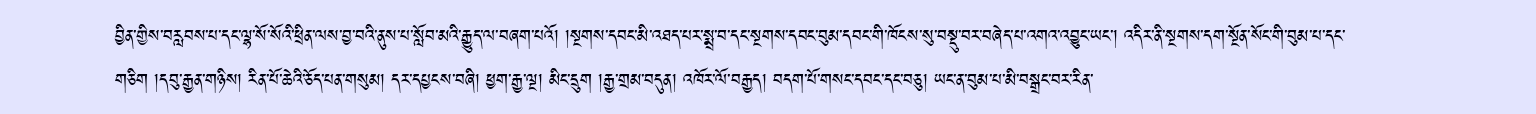བྱིན་གྱིས་བརླབས་པ་དང་ལྷ་སོ་སོའི་ཕྲིན་ལས་བྱ་བའི་ནུས་པ་སློབ་མའི་རྒྱུད་ལ་བཞག་པའོ། །སྔགས་དབང་མི་འཐད་པར་སྨྲ་བ་དང་སྔགས་དབང་བུམ་དབང་གི་ཁོངས་སུ་བསྡུ་བར་བཞེད་པ་འགའ་འབྱུང་ཡང་། འདིར་ནི་སྔགས་དག་སྔོན་སོང་གི་བུམ་པ་དང་
གཅིག །དབུ་རྒྱན་གཉིས། རིན་པོ་ཆེའི་ཅོད་པན་གསུམ། དར་དཔྱངས་བཞི། ཕྱག་རྒྱ་ལྔ། མིང་དྲུག །རྒྱ་གྲམ་བདུན། འཁོར་ལོ་བརྒྱད། བདག་པོ་གསང་དབང་དང་བཅུ། ཡང་ན་བུམ་པ་མི་བསྒྲང་བར་རིན་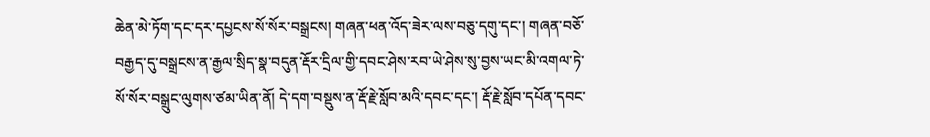ཆེན་མེ་ཏོག་དང་དར་དཔྱངས་སོ་སོར་བསྒྲངས། གཞན་ཕན་འོད་ཟེར་ལས་བཅུ་དགུ་དང་། གཞན་བཅོ་བརྒྱད་དུ་བསྒྲངས་ན་རྒྱལ་སྲིད་སྣ་བདུན་རྡོར་དྲིལ་གྱི་དབང་ཤེས་རབ་ཡེ་ཤེས་སུ་བྱས་ཡང་མི་འགལ་ཏེ་སོ་སོར་བསྒྲུང་ལུགས་ཙམ་ཡིན་ནོ། དེ་དག་བསྡུས་ན་རྡོ་རྗེ་སློབ་མའི་དབང་དང་། རྡོ་རྗེ་སློབ་དཔོན་དབང་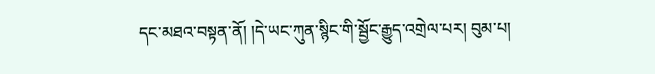དང་མཐའ་བསྟན་ནོ། །དེ་ཡང་ཀུན་སྙིང་གི་སྦྱོང་རྒྱུད་འགྲེལ་པར། བུམ་པ།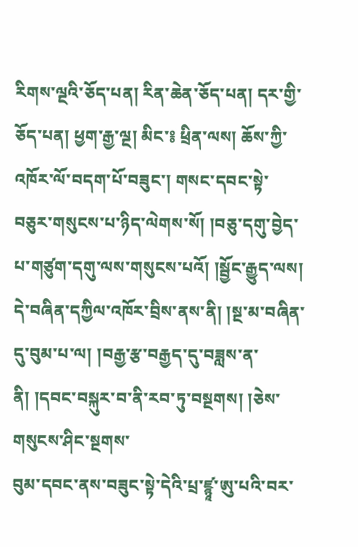རིགས་ལྔའི་ཅོད་པན། རིན་ཆེན་ཅོད་པན། དར་གྱི་ཅོད་པན། ཕྱག་རྒྱ་ལྔ། མིང་༔ ཕྲིན་ལས། ཆོས་ཀྱི་འཁོར་ལོ་བདག་པོ་བཟུང་། གསང་དབང་སྟེ་བཅུར་གསུངས་པ་ཉིད་ལེགས་སོ། །བཅུ་དགུ་བྱེད་པ་གཙུག་དགུ་ལས་གསུངས་པའོ། །སྦྱོང་རྒྱུད་ལས། དེ་བཞིན་དཀྱིལ་འཁོར་བྲིས་ནས་ནི། །སྔ་མ་བཞིན་དུ་བུམ་པ་ལ། །བརྒྱ་རྩ་བརྒྱད་དུ་བཟླས་ན་ནི། །དབང་བསྐུར་བ་ནི་རབ་ཏུ་བསྔགས། །ཅེས་གསུངས་ཤིང་སྔགས་
བུམ་དབང་ནས་བཟུང་སྟེ་དེའི་པྲ་ཛྙཱ་ཨུ་པའི་བར་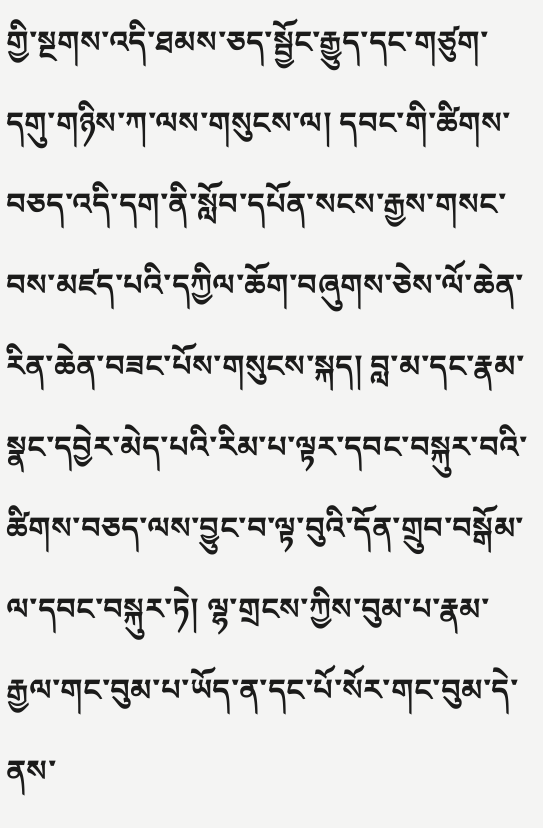གྱི་སྔགས་འདི་ཐམས་ཅད་སྦྱོང་རྒྱུད་དང་གཙུག་དགུ་གཉིས་ཀ་ལས་གསུངས་ལ། དབང་གི་ཚིགས་བཅད་འདི་དག་ནི་སློབ་དཔོན་སངས་རྒྱས་གསང་བས་མཛད་པའི་དཀྱིལ་ཆོག་བཞུགས་ཅེས་ལོ་ཆེན་རིན་ཆེན་བཟང་པོས་གསུངས་སྐད། བླ་མ་དང་རྣམ་སྣང་དབྱེར་མེད་པའི་རིམ་པ་ལྟར་དབང་བསྐུར་བའི་ཚིགས་བཅད་ལས་བྱུང་བ་ལྟ་བུའི་དོན་གྲུབ་བསྒོམ་ལ་དབང་བསྐུར་ཏེ། ལྷ་གྲངས་ཀྱིས་བུམ་པ་རྣམ་རྒྱལ་གང་བུམ་པ་ཡོད་ན་དང་པོ་སོར་གང་བུམ་དེ་ནས་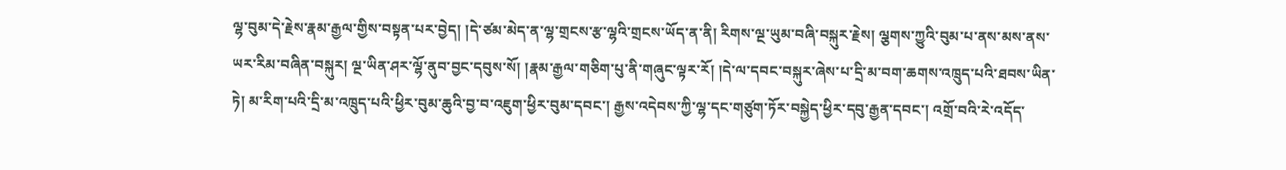ལྷ་བུམ་དེ་རྗེས་རྣམ་རྒྱལ་གྱིས་བསྟན་པར་བྱེད། །དེ་ཙམ་མེད་ན་ལྷ་གྲངས་རྩ་ལྷའི་གྲངས་ཡོད་ན་ནི། རིགས་ལྔ་ཡུམ་བཞི་བསྐུར་རྗེས། ལྕགས་ཀྱུའི་བུམ་པ་ནས་མས་ནས་ཡར་རིམ་བཞིན་བསྐུར། ལྔ་ཡིན་ཤར་ལྷོ་ནུབ་བྱང་དབུས་སོ། །རྣམ་རྒྱལ་གཅིག་པུ་ནི་གཞུང་ལྟར་རོ། །དེ་ལ་དབང་བསྐུར་ཞེས་པ་དྲི་མ་བག་ཆགས་འཁྲུད་པའི་ཐབས་ཡིན་ཏེ། མ་རིག་པའི་དྲི་མ་འཁྲུད་པའི་ཕྱིར་བུམ་ཆུའི་བྱ་བ་འཇུག་ཕྱིར་བུམ་དབང་། རྒྱས་འདེབས་ཀྱི་ལྷ་དང་གཙུག་ཏོར་བསྐྱེད་ཕྱིར་དབུ་རྒྱན་དབང་། འགྲོ་བའི་རེ་འདོད་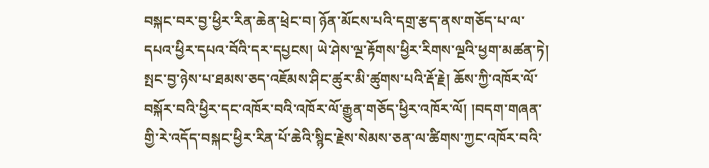བསྐང་བར་བྱ་ཕྱིར་རིན་ཆེན་ཕྲེང་བ། ཉོན་མོངས་པའི་དགྲ་རྩད་ནས་གཅོད་པ་ལ་
དཔའ་ཕྱིར་དཔའ་བོའི་དར་དཔྱངས། ཡེ་ཤེས་ལྔ་རྟོགས་ཕྱིར་རིགས་ལྔའི་ཕྱག་མཚན་ཏེ། སྤང་བྱ་ཉེས་པ་ཐམས་ཅད་འཇོམས་ཤིང་ཚུར་མི་ཚུགས་པའི་རྡོ་རྗེ། ཆོས་ཀྱི་འཁོར་ལོ་བསྐོར་བའི་ཕྱིར་དང་འཁོར་བའི་འཁོར་ལོ་རྒྱུན་གཅོད་ཕྱིར་འཁོར་ལོ། །བདག་གཞན་གྱི་རེ་འདོད་བསྐང་ཕྱིར་རིན་པོ་ཆེའི་སྙིང་རྗེས་སེམས་ཅན་ལ་ཚིགས་ཀྱང་འཁོར་བའི་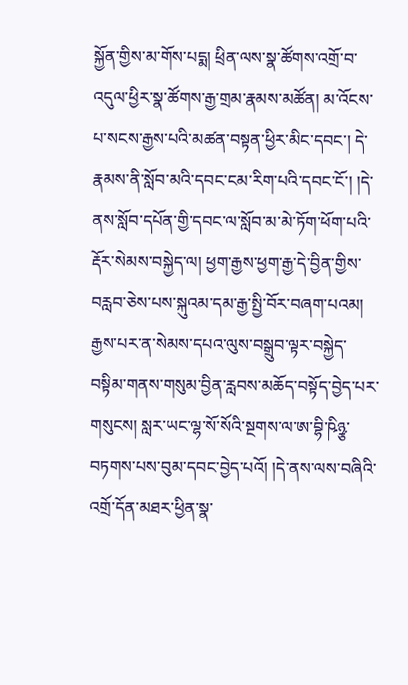སྐྱོན་གྱིས་མ་གོས་པདྨ། ཕྲིན་ལས་སྣ་ཚོགས་འགྲོ་བ་འདུལ་ཕྱིར་སྣ་ཚོགས་རྒྱ་གྲམ་རྣམས་མཚོན། མ་འོངས་པ་སངས་རྒྱས་པའི་མཚན་བསྟན་ཕྱིར་མིང་དབང་། དེ་རྣམས་ནི་སློབ་མའི་དབང་ངམ་རིག་པའི་དབང་ངོ་། །དེ་ནས་སློབ་དཔོན་གྱི་དབང་ལ་སློབ་མ་མེ་ཏོག་ཕོག་པའི་རྡོར་སེམས་བསྐྱེད་ལ། ཕྱག་རྒྱས་ཕྱག་རྒྱ་དེ་བྱིན་གྱིས་བརླབ་ཅེས་པས་སྐུའམ་དམ་རྒྱ་སྤྱི་བོར་བཞག་པའམ། རྒྱས་པར་ན་སེམས་དཔའ་ལུས་བསྒྲུབ་ལྟར་བསྐྱེད་བསྟིམ་གནས་གསུམ་བྱིན་རླབས་མཆོད་བསྟོད་བྱེད་པར་གསུངས། སླར་ཡང་ལྷ་སོ་སོའི་སྔགས་ལ་ཨ་བྷི་ཥིཉྩ་བཏགས་པས་བུམ་དབང་བྱེད་པའོ། །དེ་ནས་ལས་བཞིའི་འགྲོ་དོན་མཐར་ཕྱིན་སྣ་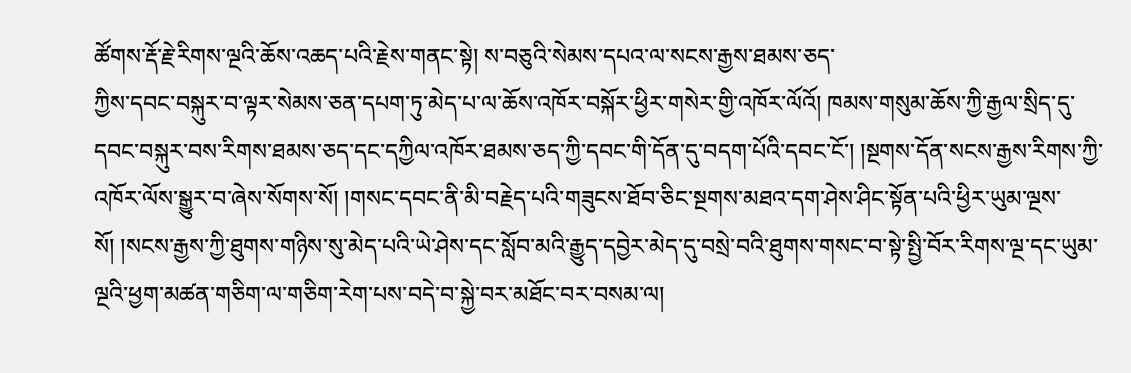ཚོགས་རྡོ་རྗེ་རིགས་ལྔའི་ཆོས་འཆད་པའི་རྗེས་གནང་སྟེ། ས་བཅུའི་སེམས་དཔའ་ལ་སངས་རྒྱས་ཐམས་ཅད་
ཀྱིས་དབང་བསྐུར་བ་ལྟར་སེམས་ཅན་དཔག་ཏུ་མེད་པ་ལ་ཆོས་འཁོར་བསྐོར་ཕྱིར་གསེར་གྱི་འཁོར་ལོའོ། ཁམས་གསུམ་ཆོས་ཀྱི་རྒྱལ་སྲིད་དུ་དབང་བསྐུར་བས་རིགས་ཐམས་ཅད་དང་དཀྱིལ་འཁོར་ཐམས་ཅད་ཀྱི་དབང་གི་དོན་དུ་བདག་པོའི་དབང་ངོ་། །སྔགས་དོན་སངས་རྒྱས་རིགས་ཀྱི་འཁོར་ལོས་སྒྱུར་བ་ཞེས་སོགས་སོ། །གསང་དབང་ནི་མི་བརྗེད་པའི་གཟུངས་ཐོབ་ཅིང་སྔགས་མཐའ་དག་ཤེས་ཤིང་སྟོན་པའི་ཕྱིར་ཡུམ་ལྔས་སོ། །སངས་རྒྱས་ཀྱི་ཐུགས་གཉིས་སུ་མེད་པའི་ཡེ་ཤེས་དང་སློབ་མའི་རྒྱུད་དབྱེར་མེད་དུ་བསྲེ་བའི་ཐུགས་གསང་བ་སྟེ་སྤྱི་བོར་རིགས་ལྔ་དང་ཡུམ་ལྔའི་ཕྱག་མཚན་གཅིག་ལ་གཅིག་རེག་པས་བདེ་བ་སྐྱེ་བར་མཐོང་བར་བསམ་ལ།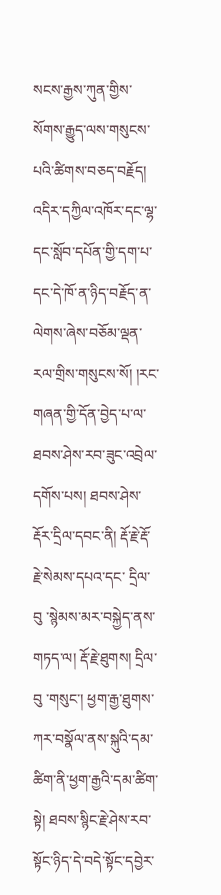སངས་རྒྱས་ཀུན་གྱིས་སོགས་རྒྱུད་ལས་གསུངས་པའི་ཚིགས་བཅད་བརྗོད། འདིར་དཀྱིལ་འཁོར་དང་ལྷ་དང་སློབ་དཔོན་གྱི་དག་པ་དང་དེ་ཁོ་ན་ཉིད་བརྗོད་ན་ལེགས་ཞེས་བཅོམ་ལྡན་རལ་གྲིས་གསུངས་སོ། །རང་གཞན་གྱི་དོན་བྱེད་པ་ལ་ཐབས་ཤེས་རབ་ཟུང་འབྲེལ་དགོས་པས། ཐབས་ཤེས་རྡོར་དྲིལ་དབང་ནི། རྡོ་རྗེ་རྡོ་རྗེ་སེམས་དཔའ་དང་ དྲིལ་བུ ་སྙེམས་མར་བསྐྱེད་ནས་གཏད་ལ། རྡོ་རྗེ་ཐུགས། དྲིལ་བུ ་གསུང་། ཕྱག་རྒྱ་ཐུགས་
ཀར་བསྣོལ་ནས་སྐུའི་དམ་ཚིག་ནི་ཕྱག་རྒྱའི་དམ་ཚིག་སྟེ། ཐབས་སྙིང་རྗེ་ཤེས་རབ་སྟོང་ཉིད་དེ་བདེ་སྟོང་དབྱེར་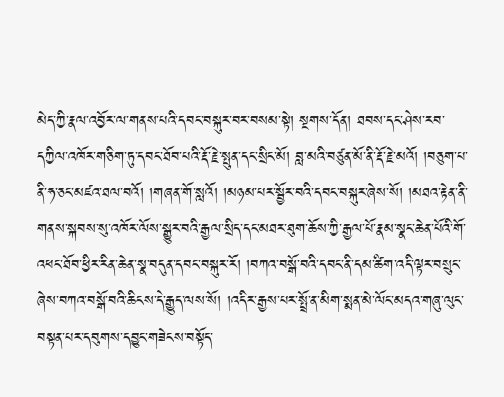མེད་ཀྱི་རྣལ་འབྱོར་ལ་གནས་པའི་དབང་བསྐུར་བར་བསམ་སྟེ། སྔགས་དོན། ཐབས་དང་ཤེས་རབ་དཀྱིལ་འཁོར་གཅིག་ཏུ་དབང་ཐོབ་པའི་རྡོ་རྗེ་སྤུན་དང་སྲིང་མོ། བླ་མའི་བཙུན་མོ་ནི་རྡོ་རྗེ་མའོ། །བཅུག་པ་ནི་ཧ་ཅང་མཛའ་ཐལ་བའོ། །གཞན་གོ་སླའོ། །མཉམ་པར་སྦྱོར་བའི་དབང་བསྐུར་ཞེས་སོ། །མཐའ་རྟེན་ནི་གནས་སྐབས་སུ་འཁོར་ལོས་སྒྱུར་བའི་རྒྱལ་སྲིད་དང་མཐར་ཐུག་ཆོས་ཀྱི་རྒྱལ་པོ་རྣམ་སྣང་ཆེན་པོའི་གོ་འཕང་ཐོབ་ཕྱིར་རིན་ཆེན་སྣ་བདུན་དབང་བསྐུར་རོ། །བཀའ་བསྒོ་བའི་དབང་ནི་དམ་ཚིག་འདི་ལྟར་བསྲུང་ཞེས་བཀའ་བསྒོ་བའི་ཆིངས་དེ་རྒྱུད་ལས་སོ། །འདིར་རྒྱས་པར་སྤྲོ་ན་མིག་སྨན་མེ་ལོང་མདའ་གཞུ་ལུང་བསྟན་པར་དབུགས་དབྱུང་གཟེངས་བསྟོད་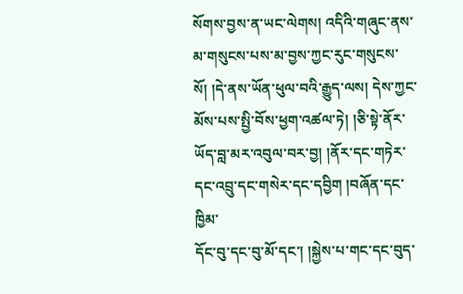སོགས་བྱས་ན་ཡང་ལེགས། འདིའི་གཞུང་ནས་མ་གསུངས་པས་མ་བྱས་ཀྱང་རུང་གསུངས་སོ། །དེ་ནས་ཡོན་ཕུལ་བའི་རྒྱུད་ལས། དེས་ཀྱང་མོས་པས་སྤྱི་བོས་ཕྱག་འཚལ་ཏེ། །ཅི་སྟེ་ནོར་ཡོད་བླ་མར་འབུལ་བར་བྱ། །ནོར་དང་གཏེར་དང་འབྲུ་དང་གསེར་དང་དབྱིག །བཞོན་དང་ཁྱིམ་
དོང་བུ་དང་བུ་མོ་དང་། །སྐྱེས་པ་གང་དང་བུད་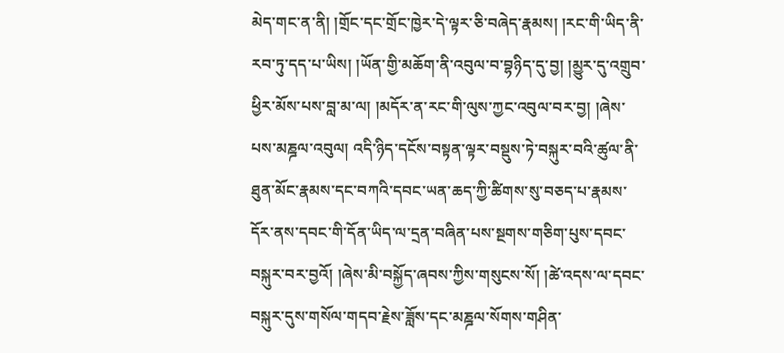མེད་གང་ན་ནི། །གྲོང་དང་གྲོང་ཁྱེར་དེ་ལྟར་ཅི་བཞེད་རྣམས། །རང་གི་ཡིད་ནི་རབ་ཏུ་དད་པ་ཡིས། །ཡོན་གྱི་མཆོག་ནི་འབུལ་བ་བྷཉིད་དུ་བྱ། །མྱུར་དུ་འགྲུབ་ཕྱིར་མོས་པས་བླ་མ་ལ། །མདོར་ན་རང་གི་ལུས་ཀྱང་འབུལ་བར་བྱ། །ཞེས་པས་མཎྜལ་འབུལ། འདི་ཉིད་དངོས་བསྟན་ལྟར་བསྡུས་ཏེ་བསྐུར་བའི་ཚུལ་ནི་ཐུན་མོང་རྣམས་དང་བཀའི་དབང་ཡན་ཆད་ཀྱི་ཚིགས་སུ་བཅད་པ་རྣམས་དོར་ནས་དབང་གི་དོན་ཡིད་ལ་དྲན་བཞིན་པས་སྔགས་གཅིག་པུས་དབང་བསྐུར་བར་བྱའོ། །ཞེས་མི་བསྐྱོད་ཞབས་ཀྱིས་གསུངས་སོ། །ཚེ་འདས་ལ་དབང་བསྐུར་དུས་གསོལ་གདབ་རྗེས་ཟློས་དང་མཎྜལ་སོགས་གཤིན་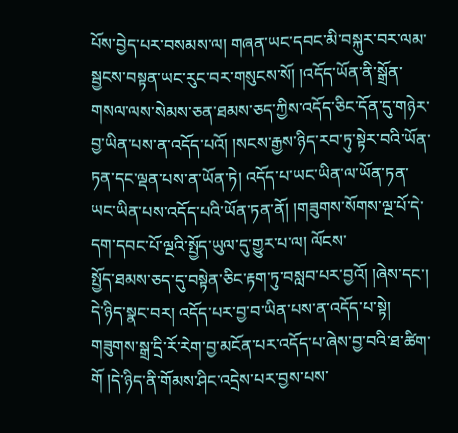པོས་བྱེད་པར་བསམས་ལ། གཞན་ཡང་དབང་མི་བསྐུར་བར་ལམ་སྦྱངས་བསྟན་ཡང་རུང་བར་གསུངས་སོ། །འདོད་ཡོན་ནི་སྒྲོན་གསལ་ལས་སེམས་ཅན་ཐམས་ཅད་ཀྱིས་འདོད་ཅིང་དོན་དུ་གཉེར་བྱ་ཡིན་པས་ན་འདོད་པའོ། །སངས་རྒྱས་ཉིད་རབ་ཏུ་སྟེར་བའི་ཡོན་ཏན་དང་ལྡན་པས་ན་ཡོན་ཏེ། འདོད་པ་ཡང་ཡིན་ལ་ཡོན་ཏན་ཡང་ཡིན་པས་འདོད་པའི་ཡོན་ཏན་ནོ། །གཟུགས་སོགས་ལྔ་པོ་དེ་དག་དབང་པོ་ལྔའི་སྤྱོད་ཡུལ་དུ་གྱུར་པ་ལ། ལོངས་
སྤྱོད་ཐམས་ཅད་དུ་བསྟེན་ཅིང་རྟག་ཏུ་བསླབ་པར་བྱའོ། །ཞེས་དང་། དེ་ཉིད་སྣང་བར། འདོད་པར་བྱ་བ་ཡིན་པས་ན་འདོད་པ་སྟེ། གཟུགས་སྒྲ་དྲི་རོ་རེག་བྱ་མངོན་པར་འདོད་པ་ཞེས་བྱ་བའི་ཐ་ཚིག་གོ །དེ་ཉིད་ནི་གོམས་ཤིང་འདྲེས་པར་བྱས་པས་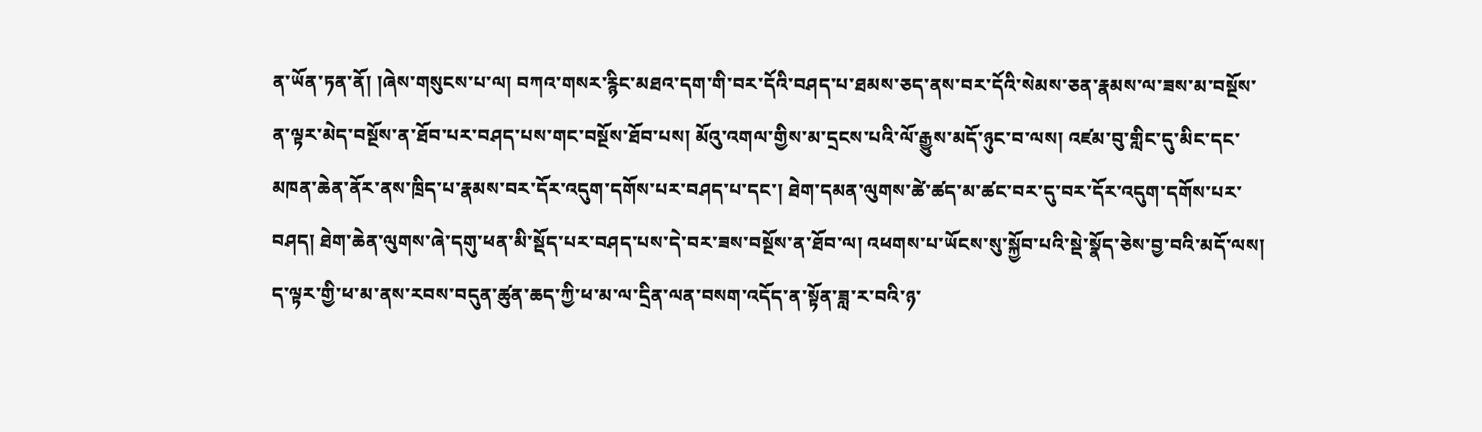ན་ཡོན་ཏན་ནོ། །ཞེས་གསུངས་པ་ལ། བཀའ་གསར་རྙིང་མཐའ་དག་གི་བར་དོའི་བཤད་པ་ཐམས་ཅད་ནས་བར་དོའི་སེམས་ཅན་རྣམས་ལ་ཟས་མ་བསྔོས་ན་ལྟར་མེད་བསྔོས་ན་ཐོབ་པར་བཤད་པས་གང་བསྔོས་ཐོབ་པས། མོའུ་འགལ་གྱིས་མ་དྲངས་པའི་ལོ་རྒྱུས་མདོ་ཉུང་བ་ལས། འཛམ་བུ་གླིང་དུ་མིང་དང་མཁན་ཆེན་ནོར་ནས་ཁྲིད་པ་རྣམས་བར་དོར་འདུག་དགོས་པར་བཤད་པ་དང་། ཐེག་དམན་ལུགས་ཚེ་ཚད་མ་ཚང་བར་དུ་བར་དོར་འདུག་དགོས་པར་བཤད། ཐེག་ཆེན་ལུགས་ཞེ་དགུ་ཕན་མི་སྡོད་པར་བཤད་པས་དེ་བར་ཟས་བསྔོས་ན་ཐོབ་ལ། འཕགས་པ་ཡོངས་སུ་སྐྱོབ་པའི་སྡེ་སྣོད་ཅེས་བྱ་བའི་མདོ་ལས། ད་ལྟར་གྱི་ཕ་མ་ནས་རབས་བདུན་ཚུན་ཆད་ཀྱི་ཕ་མ་ལ་དྲིན་ལན་བསག་འདོད་ན་སྟོན་ཟླ་ར་བའི་ཉ་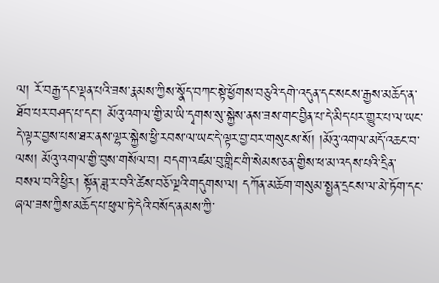ལ། རོ་བརྒྱ་དང་ལྡན་པའི་ཟས་རྣམས་ཀྱིས་སྣོད་བཀང་སྟེ་ཕྱོགས་བཅུའི་དགེ་འདུན་དང་སངས་རྒྱས་མཆོད་ན་
ཐོབ་པར་བཤད་པ་དང་། མོའུ་འགལ་གྱི་མ་ཡི་དྭགས་སུ་སྐྱེས་ནས་ཟས་གང་བྱིན་པ་དེ་མིད་པར་གྱུར་པ་ལ་ཡང་དེ་ལྟར་བྱས་པས་ཐར་ནས་ལྷར་སྐྱེས་ཕྱི་རབས་ལ་ཡང་དེ་ལྟར་བྱ་བར་གསུངས་སོ། །མོའུ་འགལ་མདོ་འཆང་བ་ལས། མོའུ་འགལ་གྱི་བུས་གསོལ་བ། བདག་འཛམ་བུ་གླིང་གི་སེམས་ཅན་གྱིས་ཕ་མ་འདས་པའི་དྲིན་བསལ་བའི་ཕྱིར། སྟོན་ཟླ་ར་བའི་ཚེས་བཅོ་ལྔའི་གདུགས་ལ། དཀོན་མཆོག་གསུམ་སྤྱན་དྲངས་ལ་མེ་ཏོག་དང་ཞལ་ཟས་ཀྱིས་མཆོད་པ་ཕུལ་ཏེ་དེའི་བསོད་ནམས་ཀྱི་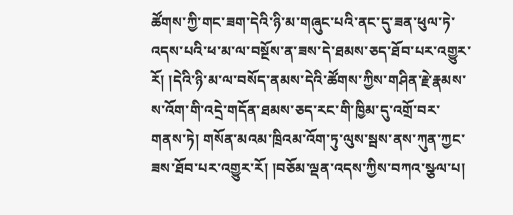ཚོགས་ཀྱི་གང་ཟག་དེའི་ཉི་མ་གཞུང་པའི་ནང་དུ་ཟན་ཕུལ་ཏེ་འདས་པའི་ཕ་མ་ལ་བསྔོས་ན་ཟས་དེ་ཐམས་ཅད་ཐོབ་པར་འགྱུར་རོ། །དེའི་ཉི་མ་ལ་བསོད་ནམས་དེའི་ཚོགས་ཀྱིས་གཤིན་རྗེ་རྣམས་ས་འོག་གི་འདྲེ་གདོན་ཐམས་ཅད་རང་གི་ཁྱིམ་དུ་འགྲོ་བར་གནས་ཏེ། གསོན་མའམ་ཁྲིའམ་འོག་ཏུ་ལུས་སྦས་ནས་ཀུན་ཀྱང་ཟས་ཐོབ་པར་འགྱུར་རོ། །བཅོམ་ལྡན་འདས་ཀྱིས་བཀའ་སྩལ་པ།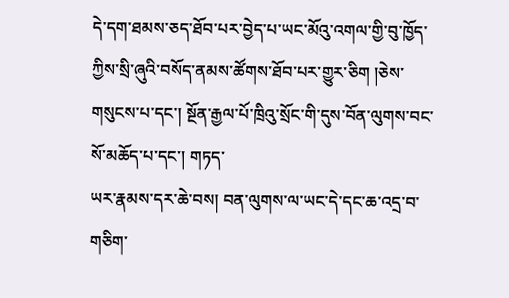དེ་དག་ཐམས་ཅད་ཐོབ་པར་བྱེད་པ་ཡང་མོའུ་འགལ་གྱི་བུ་ཁྱོད་ཀྱིས་སྲི་ཞུའི་བསོད་ནམས་ཚོགས་ཐོབ་པར་གྱུར་ཅིག །ཅེས་གསུངས་པ་དང་། སྔོན་རྒྱལ་པོ་ཁྲིའུ་སྲོང་གི་དུས་བོན་ལུགས་བང་སོ་མཆོད་པ་དང་། གཏད་
ཡར་རྣམས་དར་ཆེ་བས། བན་ལུགས་ལ་ཡང་དེ་དང་ཆ་འདྲ་བ་གཅིག་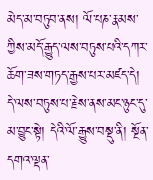མེད་མ་བཏུབ་ནས། ལོ་པཎ་རྣམས་ཀྱིས་མདོ་རྒྱུད་ལས་བཏུས་པའི་དཀར་ཆོག་ཟས་གཏད་རྒྱས་པར་མཛད་དེ། དེ་ལས་བཏུས་པ་རྗེས་ནས་མང་ཉུང་དུ་མ་བྱུང་སྟེ། དེའི་ལོ་རྒྱུས་བསྡུ་ནི། སྔོན་དགའ་ལྡན་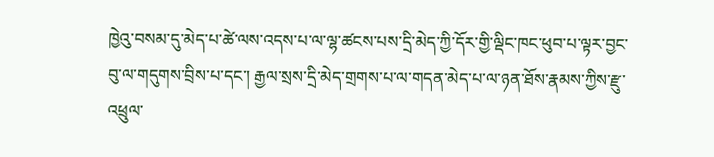ཁྱེའུ་བསམ་དུ་མེད་པ་ཚེ་ལས་འདས་པ་ལ་ལྷ་ཚངས་པས་དྲི་མེད་ཀྱི་དོར་གྱི་ལྡིང་ཁང་ཕུབ་པ་ལྟར་བྱང་བུ་ལ་གདུགས་བྲིས་པ་དང་། རྒྱལ་སྲས་དྲི་མེད་གྲགས་པ་ལ་གདན་མེད་པ་ལ་ཉན་ཐོས་རྣམས་ཀྱིས་རྫུ་འཕྲུལ་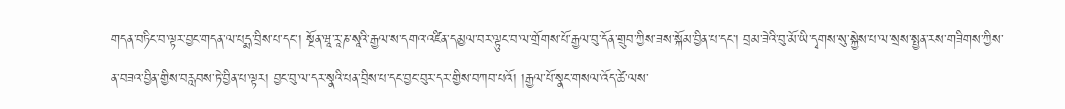གདན་བཏིང་བ་ལྟར་བྱང་གདན་ལ་པདྨ་བྲིས་པ་དང་། སྔོན་ཝཱ་རཱ་ཎ་སཱའི་རྒྱལ་ས་དགའ་འཛིན་དམྱལ་བར་ལྟུང་བ་ལ་གྲོགས་པོ་རྒྱལ་བུ་དོན་གྲུབ་ཀྱིས་ཟས་སྐོམ་བྱིན་པ་དང་། བྲམ་ཟེའི་བུ་མོ་ཡི་དྭགས་སུ་སྐྱེས་པ་ལ་སྲས་སྤྱན་རས་གཟིགས་ཀྱིས་ན་བཟའ་བྱིན་གྱིས་བརླབས་ཏེ་བྱིན་པ་ལྟར། བྱང་བུ་ལ་དར་སྣའི་པན་བྲིས་པ་དང་བྱང་བུར་དར་གྱིས་བཀབ་པའོ། །རྒྱལ་པོ་སྣང་གསལ་འོད་ཚེ་ལས་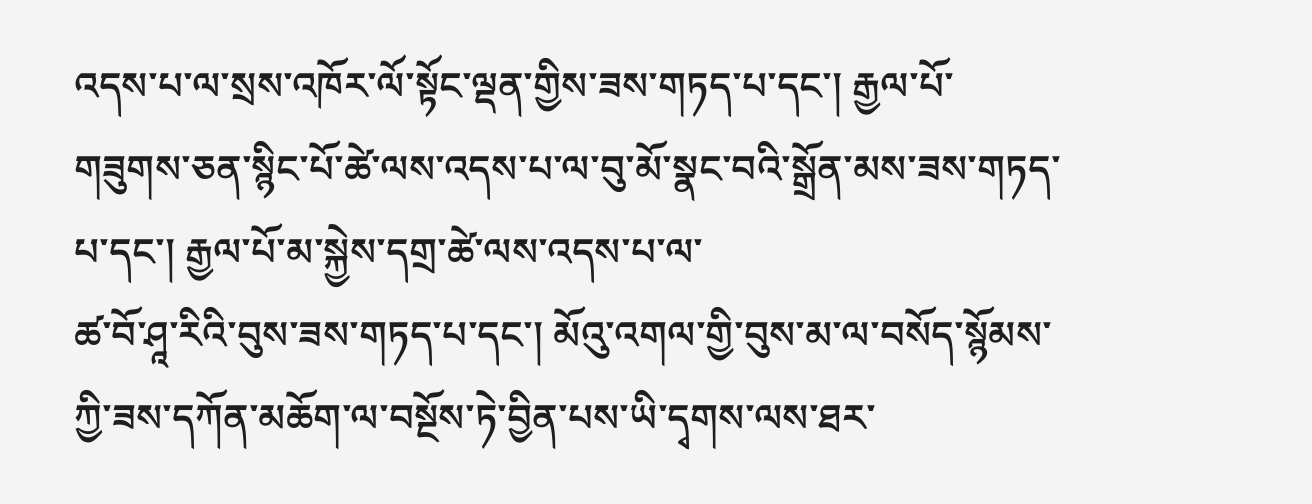འདས་པ་ལ་སྲས་འཁོར་ལོ་སྟོང་ལྡན་གྱིས་ཟས་གཏད་པ་དང་། རྒྱལ་པོ་གཟུགས་ཅན་སྙིང་པོ་ཚེ་ལས་འདས་པ་ལ་བུ་མོ་སྣང་བའི་སྒྲོན་མས་ཟས་གཏད་པ་དང་། རྒྱལ་པོ་མ་སྐྱེས་དགྲ་ཚེ་ལས་འདས་པ་ལ་
ཚ་བོ་ཤཱ་རིའི་བུས་ཟས་གཏད་པ་དང་། མོའུ་འགལ་གྱི་བུས་མ་ལ་བསོད་སྙོམས་ཀྱི་ཟས་དཀོན་མཆོག་ལ་བསྔོས་ཏེ་བྱིན་པས་ཡི་དྭགས་ལས་ཐར་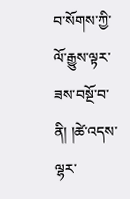བ་སོགས་ཀྱི་ལོ་རྒྱུས་ལྟར་ཟས་བསྔོ་བ་ནི། །ཚེ་འདས་ལྷར་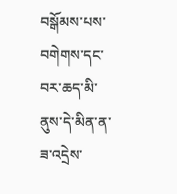བསྒོམས་པས་བགེགས་དང་བར་ཆད་མི་ནུས་དེ་མིན་ན་ཟ་འདྲེས་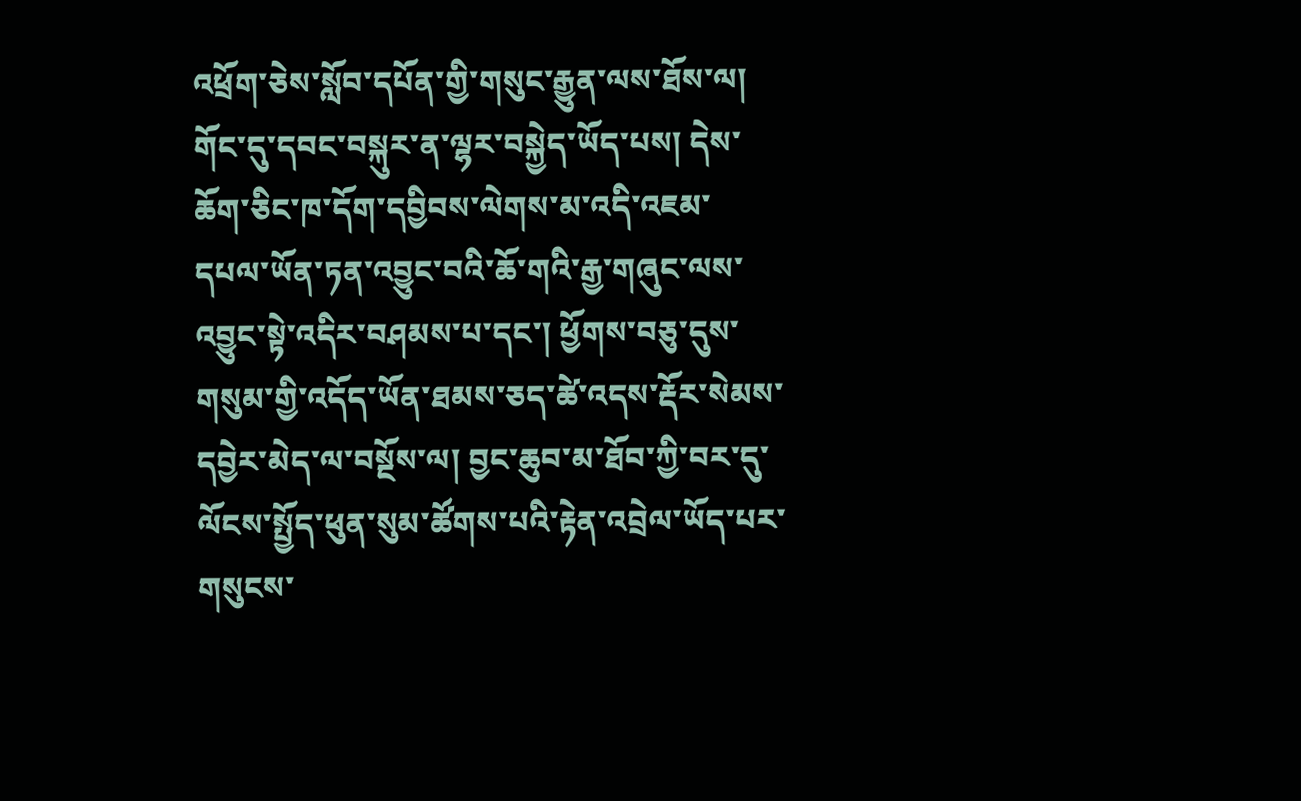འཕྲོག་ཅེས་སློབ་དཔོན་གྱི་གསུང་རྒྱུན་ལས་ཐོས་ལ། གོང་དུ་དབང་བསྐུར་ན་ལྷར་བསྐྱེད་ཡོད་པས། དེས་ཆོག་ཅིང་ཁ་དོག་དབྱིབས་ལེགས་མ་འདི་འཇམ་དཔལ་ཡོན་ཏན་འབྱུང་བའི་ཆོ་གའི་རྒྱ་གཞུང་ལས་འབྱུང་སྟེ་འདིར་བཤམས་པ་དང་། ཕྱོགས་བཅུ་དུས་གསུམ་གྱི་འདོད་ཡོན་ཐམས་ཅད་ཚེ་འདས་རྡོར་སེམས་དབྱེར་མེད་ལ་བསྔོས་ལ། བྱང་ཆུབ་མ་ཐོབ་ཀྱི་བར་དུ་ལོངས་སྤྱོད་ཕུན་སུམ་ཚོགས་པའི་རྟེན་འབྲེལ་ཡོད་པར་གསུངས་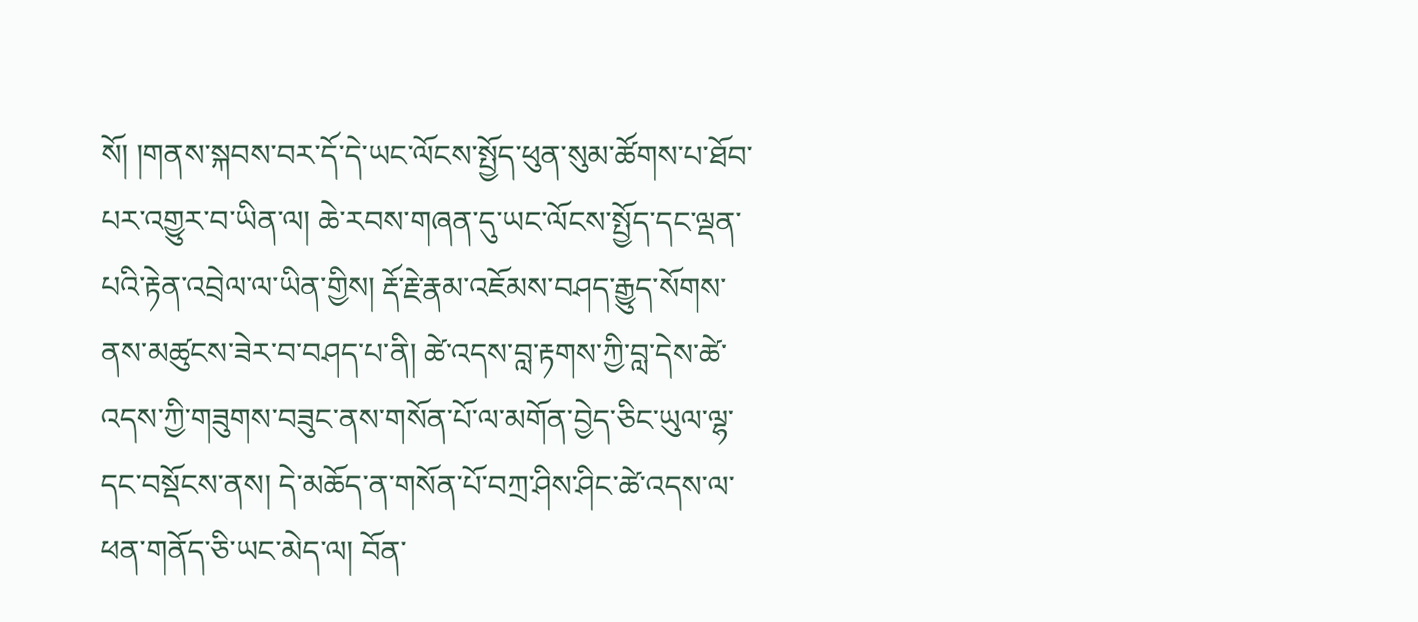སོ། །གནས་སྐབས་བར་དོ་དེ་ཡང་ལོངས་སྤྱོད་ཕུན་སུམ་ཚོགས་པ་ཐོབ་པར་འགྱུར་བ་ཡིན་ལ། ཆེ་རབས་གཞན་དུ་ཡང་ལོངས་སྤྱོད་དང་ལྡན་པའི་རྟེན་འབྲེལ་ལ་ཡིན་གྱིས། རྡོ་རྗེ་རྣམ་འཇོམས་བཤད་རྒྱུད་སོགས་ནས་མཚུངས་ཟེར་བ་བཤད་པ་ནི། ཚེ་འདས་བླ་རྟགས་ཀྱི་བླ་དེས་ཚེ་འདས་ཀྱི་གཟུགས་བཟུང་ནས་གསོན་པོ་ལ་མགོན་བྱེད་ཅིང་ཡུལ་ལྷ་དང་བསྡོངས་ནས། དེ་མཆོད་ན་གསོན་པོ་བཀྲ་ཤིས་ཤིང་ཚེ་འདས་ལ་
ཕན་གནོད་ཅི་ཡང་མེད་ལ། བོན་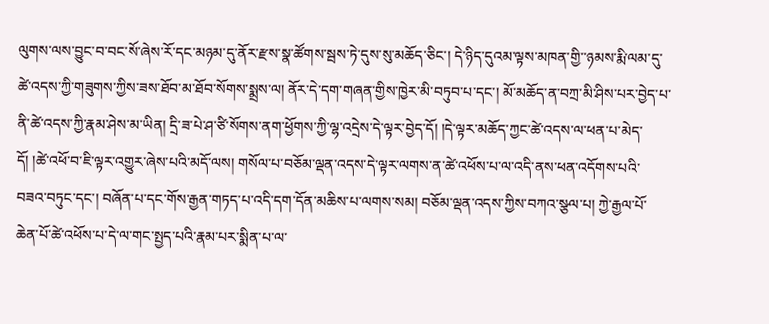ལུགས་ལས་བྱུང་བ་བང་སོ་ཞེས་རོ་དང་མཉམ་དུ་ནོར་རྫས་སྣ་ཚོགས་སྦས་ཏེ་དུས་སུ་མཆོད་ཅིང་། དེ་ཉིད་དུའམ་ལྟས་མཁན་གྱི་་ཉམས་རྨི་ལམ་དུ་ཚེ་འདས་ཀྱི་གཟུགས་ཀྱིས་ཟས་ཐོབ་མ་ཐོབ་སོགས་སྨྲས་ལ། ནོར་དེ་དག་གཞན་གྱིས་ཁྱེར་མི་བཏུབ་པ་དང་། མོ་མཆོད་ན་བཀྲ་མི་ཤིས་པར་བྱེད་པ་ནི་ཚེ་འདས་ཀྱི་རྣམ་ཤེས་མ་ཡིན། དྲི་ཟ་པེ་ཤ་ཙི་སོགས་ནག་ཕྱོགས་ཀྱི་ལྷ་འདྲེས་དེ་ལྟར་བྱེད་དོ། །དེ་ལྟར་མཆོད་ཀྱང་ཚེ་འདས་ལ་ཕན་པ་མེད་དོ། །ཚེ་འཕོ་བ་ཇི་ལྟར་འགྱུར་ཞེས་པའི་མདོ་ལས། གསོལ་པ་བཅོམ་ལྡན་འདས་དེ་ལྟར་ལགས་ན་ཚེ་འཕོས་པ་ལ་འདི་ནས་ཕན་འདོགས་པའི་བཟའ་བཏུང་དང་། བཞོན་པ་དང་གོས་རྒྱན་གཏད་པ་འདི་དག་དོན་མཆིས་པ་ལགས་སམ། བཅོམ་ལྡན་འདས་ཀྱིས་བཀའ་སྩལ་པ། ཀྱེ་རྒྱལ་པོ་ཆེན་པོ་ཚེ་འཕོས་པ་དེ་ལ་གང་སྤྱད་པའི་རྣམ་པར་སྨིན་པ་ལ་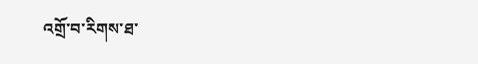འགྲོ་བ་རིགས་ཐ་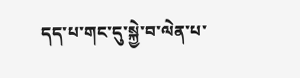དད་པ་གང་དུ་སྐྱེ་བ་ལེན་པ་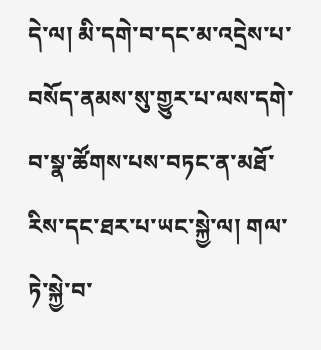དེ་ལ། མི་དགེ་བ་དང་མ་འདྲེས་པ་བསོད་ནམས་སུ་གྱུར་པ་ལས་དགེ་བ་སྣ་ཚོགས་པས་བཏང་ན་མཐོ་རིས་དང་ཐར་པ་ཡང་སྐྱེ་ལ། གལ་ཏེ་སྐྱེ་བ་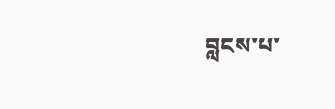བླངས་པ་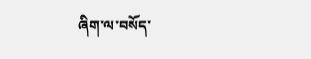ཞིག་ལ་བསོད་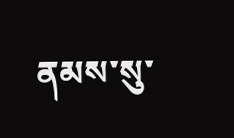ནམས་སུ་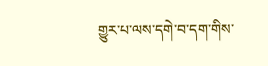གྱུར་པ་ལས་དགེ་བ་དག་གིས་